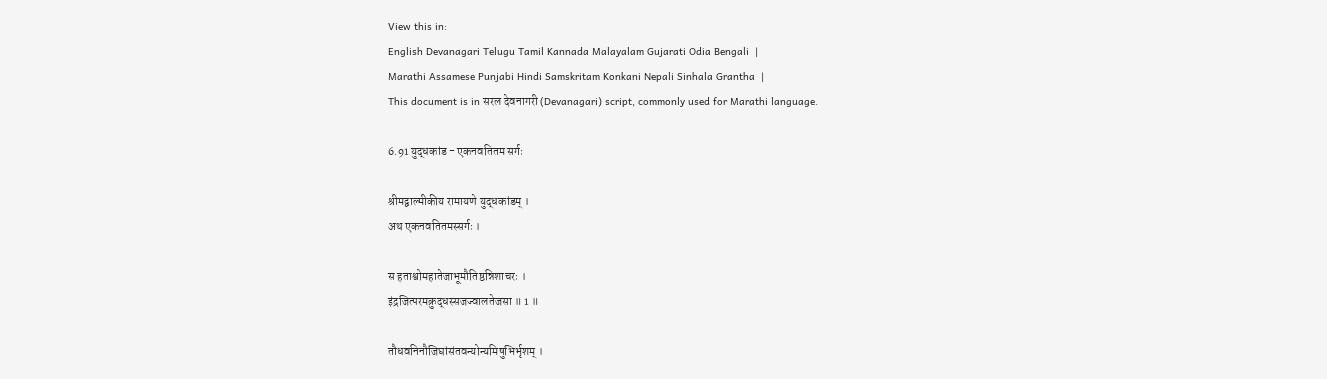View this in:
English Devanagari Telugu Tamil Kannada Malayalam Gujarati Odia Bengali  |
Marathi Assamese Punjabi Hindi Samskritam Konkani Nepali Sinhala Grantha  |
This document is in सरल देवनागरी (Devanagari) script, commonly used for Marathi language.

6.91 युद्धकांड - एकनवतितम सर्गः

श्रीमद्वाल्मीकीय रामायणे युद्धकांडम् ।
अथ एकनवतितमस्सर्गः ।

स हताश्वोमहातेजाभूमौतिष्ठन्निशाचरः ।
इंद्रजित्परमक्रुद्धस्सजज्वालतेजसा ॥ 1 ॥

तौधवनिनौजिघांसंतवन्योन्यमिषुभिर्भृशम् ।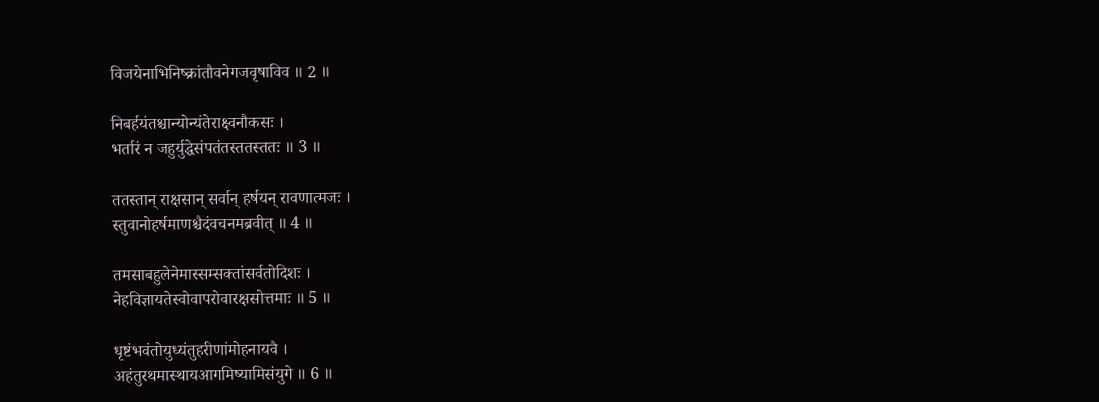विजयेनाभिनिष्क्रांतौवनेगजवृषाविव ॥ 2 ॥

निबर्हयंतश्चान्योन्यंतेराक्ष्वनौकसः ।
भर्तारं न जहुर्युद्धेसंपतंतस्ततस्ततः ॥ 3 ॥

ततस्तान् राक्षसान् सर्वान् हर्षयन् रावणात्मजः ।
स्तुवानोहर्षमाणश्चैदंवचनमब्रवीत् ॥ 4 ॥

तमसाबहुलेनेमास्सम्सक्तांसर्वतोदिशः ।
नेहविज्ञायतेस्वोवापरोवारक्षसोत्तमाः ॥ 5 ॥

धृष्टंभवंतोयुध्यंतुहरीणांमोहनायवै ।
अहंतुरथमास्थायआगमिष्यामिसंयुगे ॥ 6 ॥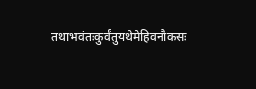तथाभवंतःकुर्वंतुयथेमेहिवनौकसः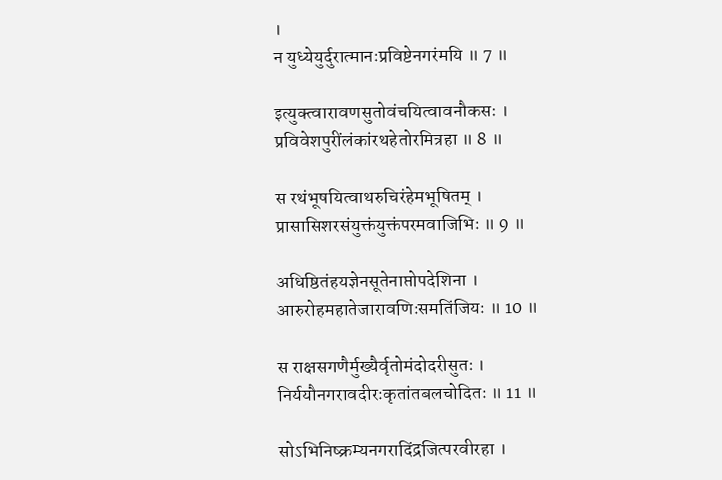।
न युध्येयुर्दुरात्मानःप्रविष्टेनगरंमयि ॥ 7 ॥

इत्युक्त्वारावणसुतोवंचयित्वावनौकसः ।
प्रविवेशपुरींलंकांरथहेतोरमित्रहा ॥ 8 ॥

स रथंभूषयित्वाथरुचिरंहेमभूषितम् ।
प्रासासिशरसंयुक्तंयुक्तंपरमवाजिभिः ॥ 9 ॥

अधिष्ठितंहयज्ञेनसूतेनाप्तोपदेशिना ।
आरुरोहमहातेजारावणिःसमतिंजियः ॥ 10 ॥

स राक्षसगणैर्मुख्यैर्वृतोमंदोदरीसुतः ।
निर्ययौनगरावदीरःकृतांतबलचोदितः ॥ 11 ॥

सोऽभिनिष्क्रम्यनगरादिंद्रजित्परवीरहा ।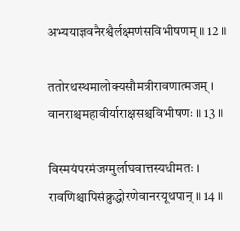अभ्ययाज्ञवनैरश्वैर्लक्ष्मणंसविभीषणम् ॥ 12 ॥

ततोरथस्थमालोक्यसौमत्रीरावणात्मजम् ।
वानराश्चमहावीर्याराक्षसश्चविभीषणः ॥ 13 ॥

विस्मयंपरमंजग्मुर्लाघवात्तस्यधीमतः ।
रावणिश्चापिसंक्रुद्धोरणेवानरयूथपान् ॥ 14 ॥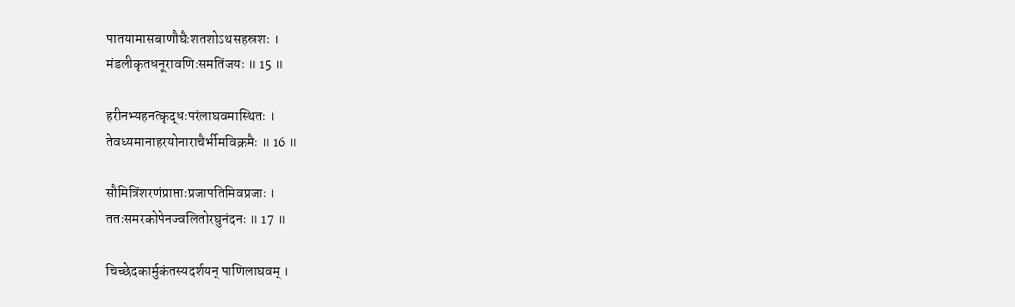पातयामासबाणौघैःशतशोऽथसहस्रशः ।
मंडलीकृतधनूरावणिःसमतिंजयः ॥ 15 ॥

हरीनभ्यहनत्कृद्धःपरंलाघवमास्थितः ।
तेवध्यमानाहरयोनाराचैर्भीमविक्रमैः ॥ 16 ॥

सौमित्रिंशरणंप्राप्ताःप्रजापतिमिवप्रजाः ।
ततःसमरकोपेनज्वलितोरघुनंदनः ॥ 17 ॥

चिच्छेदकार्मुकंतस्यदर्शयन् पाणिलाघवम् ।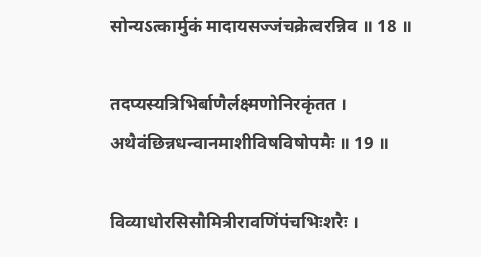सोन्यऽत्कार्मुकं मादायसज्जंचक्रेत्वरन्निव ॥ 18 ॥

तदप्यस्यत्रिभिर्बाणैर्लक्ष्मणोनिरकृंतत ।
अथैवंछिन्नधन्वानमाशीविषविषोपमैः ॥ 19 ॥

विव्याधोरसिसौमित्रीरावणिंपंचभिःशरैः ।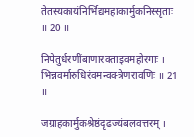तेतस्यकायंनिर्भिद्यमहाकार्मुकनिस्सृताः ॥ 20 ॥

निपेतुर्धरणींबाणारक्ताइवमहोरगाः ।
भिन्नवर्मारुधिरंवमन्वक्त्रेणरावणिः ॥ 21 ॥

जग्राहकार्मुकश्रेष्ठंदृढज्यंबलवत्तरम् ।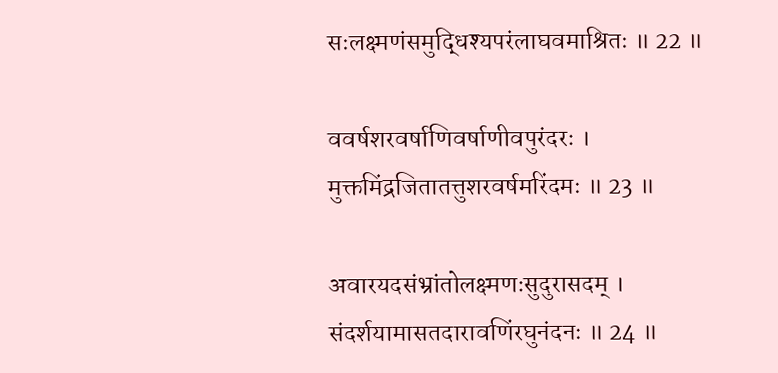सःलक्ष्मणंसमुद्धिश्यपरंलाघवमाश्रितः ॥ 22 ॥

ववर्षशरवर्षाणिवर्षाणीवपुरंदरः ।
मुक्तमिंद्रजितातत्तुशरवर्षमरिंदमः ॥ 23 ॥

अवारयदसंभ्रांतोलक्ष्मणःसुदुरासदम् ।
संदर्शयामासतदारावणिंरघुनंदनः ॥ 24 ॥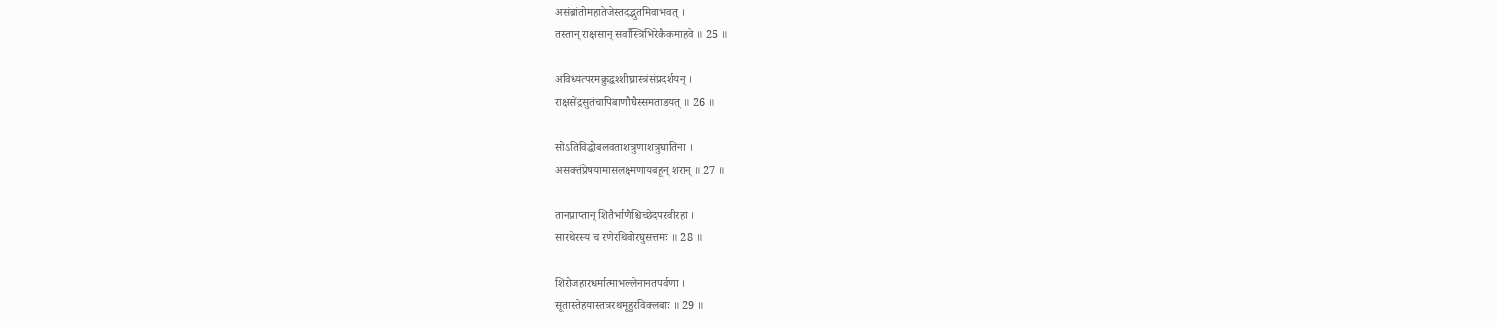असंब्रांतोमहातेजेस्तदद्भुतमिवाभवत् ।
तस्तान् राक्षसान् सर्वांस्त्रिभिरेकैकमाहवे ॥ 25 ॥

अविध्यत्परमक्रुद्धश्शीघ्रास्त्रंसंप्रदर्शयन् ।
राक्षसेंद्रसुतंचापिबाणौघैस्समताडयत् ॥ 26 ॥

सोऽतिविद्धोबलवताशत्रुणाशत्रुघातिना ।
असक्तंप्रेषयामासलक्ष्मणायबहून् शरान् ॥ 27 ॥

तानप्राप्तान् शितैर्भाणैश्चिच्छेदपरवीरहा ।
सारथेरस्य च रणेरथिवोरघुसत्तमः ॥ 28 ॥

शिरोजहारधर्मात्माभल्लेनानतपर्वणा ।
सूतास्तेहयास्तत्ररथमूहुरविक्लबाः ॥ 29 ॥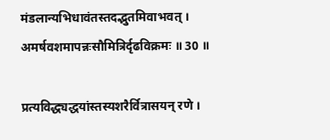मंडलान्यभिधावंतस्तदद्भुतमिवाभवत् ।
अमर्षवशमापन्नःसौमित्रिर्दृढविक्रमः ॥ 30 ॥

प्रत्यविद्ध्यद्धयांस्तस्यशरैर्वित्रासयन् रणे ।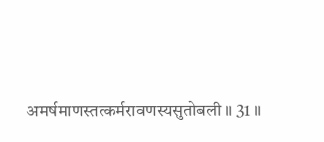अमर्षमाणस्तत्कर्मरावणस्यसुतोबली ॥ 31 ॥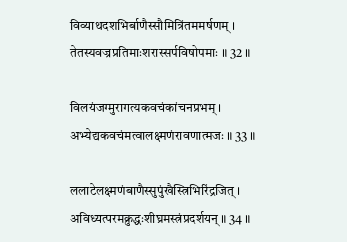विव्याथदशभिर्बाणैस्सौमित्रिंतममर्षणम् ।
तेतस्यवज्रप्रतिमाःशरास्सर्पविषोपमाः ॥ 32 ॥

विलयंजग्मुरागत्यकवचंकांचनप्रभम् ।
अभ्येद्यकवचंमत्वालक्ष्मणंरावणात्मजः ॥ 33 ॥

ललाटेलक्ष्मणंबाणैस्सुपुंखैस्त्रिभिरिंद्रजित् ।
अविध्यत्परमक्रुद्धःशीघ्रमस्त्रंप्रदर्शयन् ॥ 34 ॥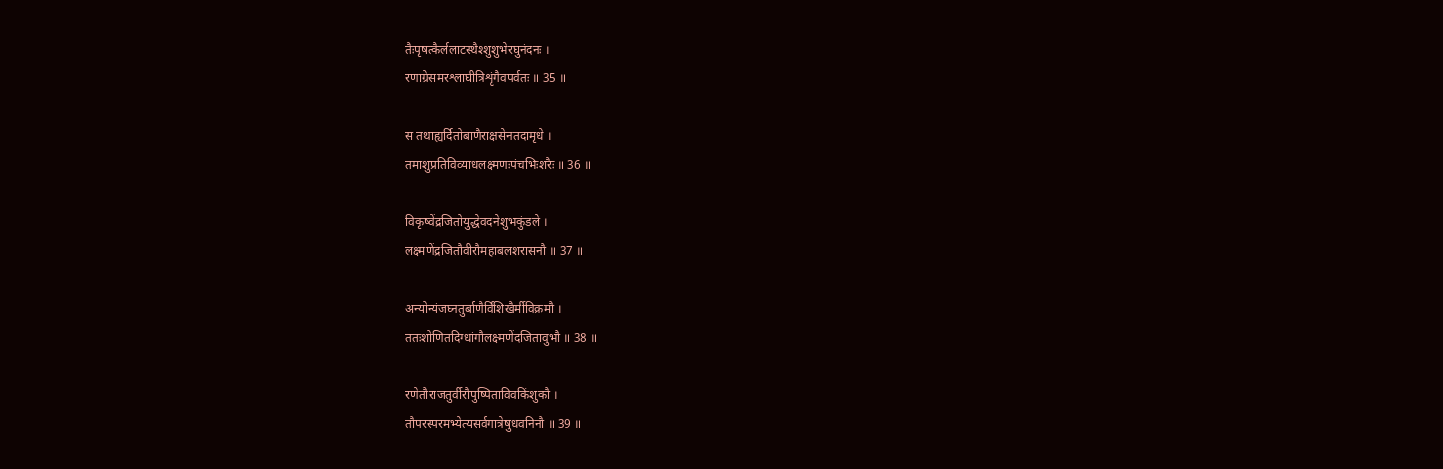तैःपृषत्कैर्ललाटस्थैश्शुशुभेरघुनंदनः ।
रणाग्रेसमरश्लाघीत्रिशृंगैवपर्वतः ॥ 35 ॥

स तथाह्यर्दितोबाणैराक्षसेनतदामृधे ।
तमाशुप्रतिविव्याधलक्ष्मणःपंचभिःशरैः ॥ 36 ॥

विकृष्वेंद्रजितोयुद्धेवदनेशुभकुंडले ।
लक्ष्मणेंद्रजितौवीरौमहाबलशरासनौ ॥ 37 ॥

अन्योन्यंजघ्नतुर्बाणैर्विशिखैर्मीविक्रमौ ।
ततःशोणितदिग्धांगौलक्ष्मणेंदजितावुभौ ॥ 38 ॥

रणेतौराजतुर्वीरौपुष्पिताविवकिंशुकौ ।
तौपरस्परमभ्येत्यसर्वगात्रेषुधवनिनौ ॥ 39 ॥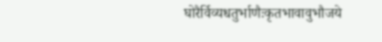घोरैर्विव्यधतुर्भाणैःकृतभावावुभौजये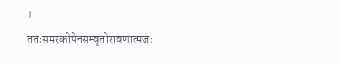।
ततःसमरकोपेनसम्वृतोरावणात्मजः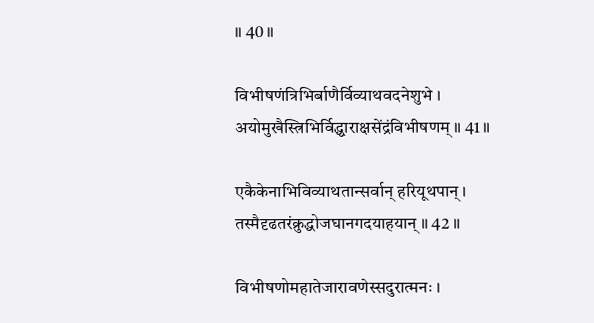॥ 40 ॥

विभीषणंत्रिभिर्बाणैर्विव्याथवदनेशुभे ।
अयोमुखैस्त्रिभिर्विद्ध्वाराक्षसेंद्रंविभीषणम् ॥ 41 ॥

एकैकेनाभिविव्याथतान्सर्वान् हरियूथपान् ।
तस्मैदृढतरंक्रुद्धोजघानगदयाहयान् ॥ 42 ॥

विभीषणोमहातेजारावणेस्सदुरात्मनः ।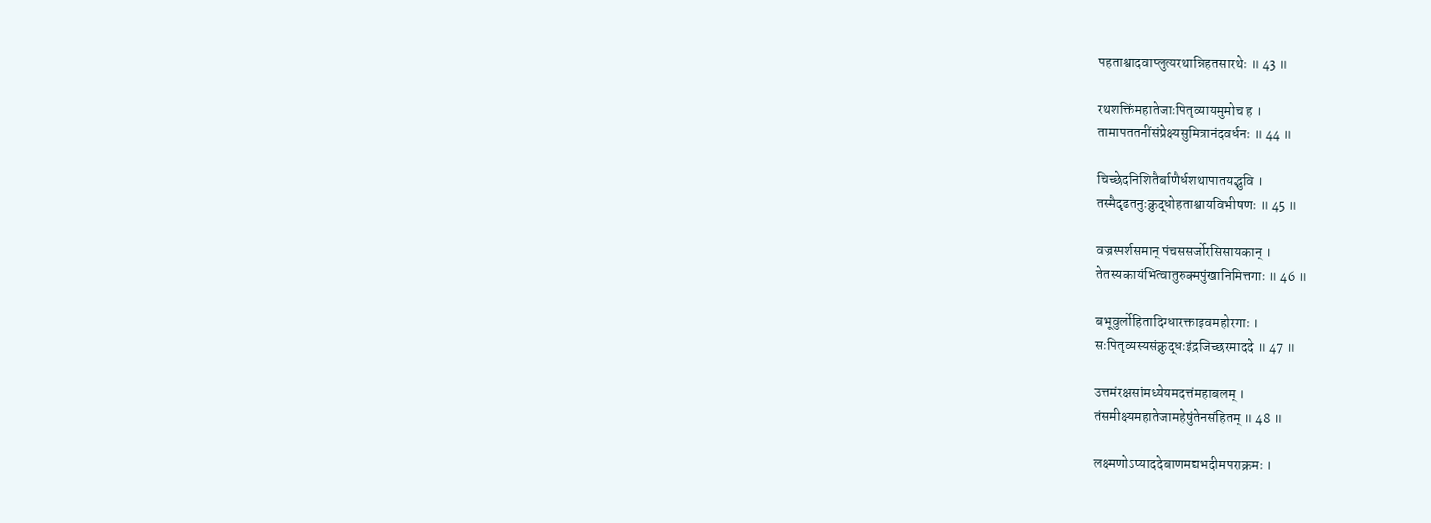पहताश्वादवाप्लुत्यरथान्निहतसारथेः ॥ 43 ॥

रथशक्तिंमहातेजाःपितृव्यायमुमोच ह ।
तामापततनींसंप्रेक्ष्यसुमित्रानंदवर्धनः ॥ 44 ॥

चिच्छेदनिशितैर्बाणैर्धशथापातयद्भुवि ।
तस्मैदृढतनुःक्रुद्धोहताश्वायविभीषणः ॥ 45 ॥

वज्रस्पर्शसमान् पंचससर्जोरसिसायकान् ।
तेतस्यकायंभित्वातुरुक्मपुंखानिमित्तगाः ॥ 46 ॥

बभूवुर्लोहितादिग्धारक्ताइवमहोरगाः ।
सःपितृव्यस्यसंक्रुद्धःइंद्रजिच्छरमाददे ॥ 47 ॥

उत्तमंरक्षसांमध्येयमदत्तंमहाबलम् ।
तंसमीक्ष्यमहातेजामहेषुंतेनसंहितम् ॥ 48 ॥

लक्ष्मणोऽप्याददेबाणमद्यभदीमपराक्रमः ।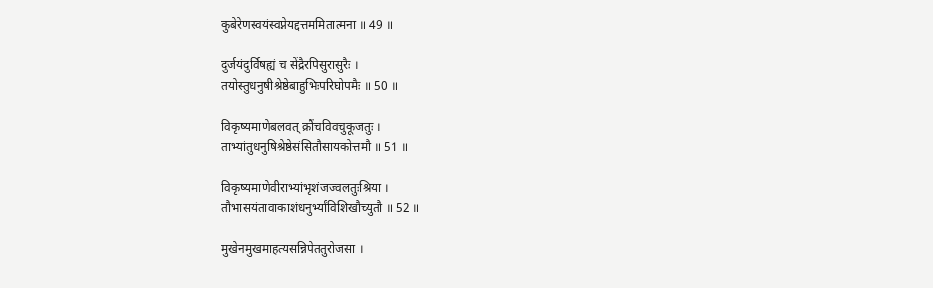कुबेरेणस्वयंस्वप्नेयद्दत्तममितात्मना ॥ 49 ॥

दुर्जयंदुर्विषह्यं च सेंद्रैरपिसुरासुरैः ।
तयोस्तुधनुषीश्रेष्ठेबाहुभिःपरिघोपमैः ॥ 50 ॥

विकृष्यमाणेबलवत् क्रौंचविवचुकूजतुः ।
ताभ्यांतुधनुषिश्रेष्ठेसंसितौसायकोत्तमौ ॥ 51 ॥

विकृष्यमाणेवीराभ्यांभृशंजज्वलतुःश्रिया ।
तौभासयंतावाकाशंधनुर्भ्यांविशिखौच्युतौ ॥ 52 ॥

मुखेनमुखमाहत्यसन्निपेततुरोजसा ।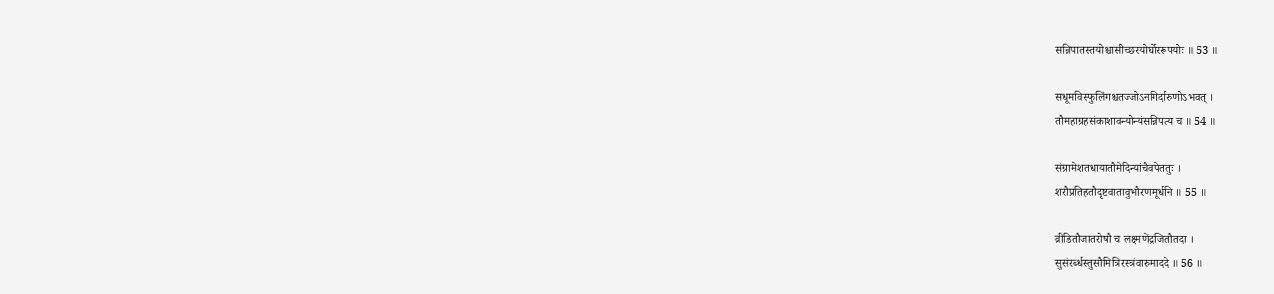सन्निपातस्तयोश्चासीच्छरयोर्घोररूपयोः ॥ 53 ॥

सधूमविस्फुलिंगश्चतज्जोऽनगिर्दारुणोऽभवत् ।
तौमहाग्रहसंकाशावन्योन्यंसन्निपत्य च ॥ 54 ॥

संग्रामेशतधायातौमेदिन्यांचैवपेततुः ।
शरौप्रतिहतौदृष्टवातावुभौरणमूर्धनि ॥ 55 ॥

व्रीडितौजातरोषौ च लक्ष्मणेंद्रजितौतदा ।
सुसंरर्ब्धस्तुसौमित्रिरस्त्रंवारुमाददे ॥ 56 ॥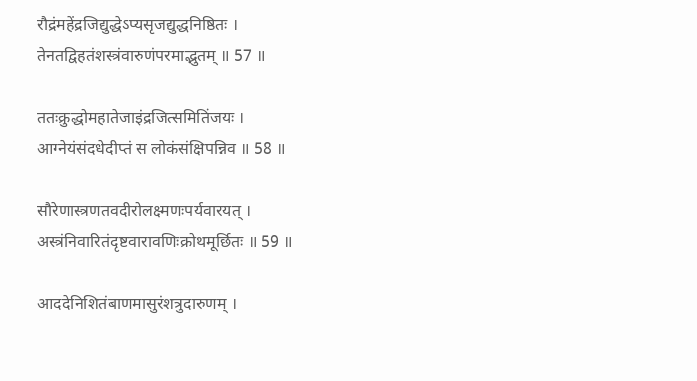रौद्रंमहेंद्रजिद्युद्धेऽप्यसृजद्युद्धनिष्ठितः ।
तेनतद्विहतंशस्त्रंवारुणंपरमाद्भुतम् ॥ 57 ॥

ततःक्रुद्धोमहातेजाइंद्रजित्समितिंजयः ।
आग्नेयंसंदधेदीप्तं स लोकंसंक्षिपन्निव ॥ 58 ॥

सौरेणास्त्रणतवदीरोलक्ष्मणःपर्यवारयत् ।
अस्त्रंनिवारितंदृष्टवारावणिःक्रोथमूर्छितः ॥ 59 ॥

आददेनिशितंबाणमासुरंशत्रुदारुणम् ।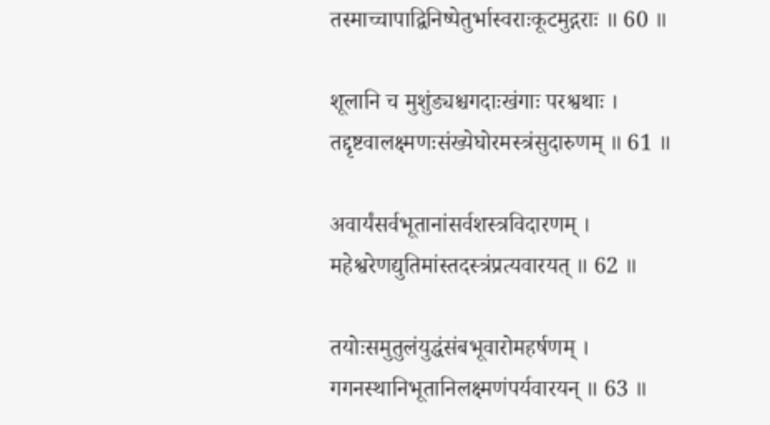तस्माच्चापाद्विनिष्पेतुर्भास्वराःकूटमुद्गराः ॥ 60 ॥

शूलानि च मुशुंड्यश्चगदाःखंगाः परश्वथाः ।
तद्दृष्टवालक्ष्मणःसंख्येघोरमस्त्रंसुदारुणम् ॥ 61 ॥

अवार्यंसर्वभूतानांसर्वशस्त्रविदारणम् ।
महेश्वरेणद्युतिमांस्तदस्त्रंप्रत्यवारयत् ॥ 62 ॥

तयोःसमुतुलंयुद्धंसंबभूवारोमहर्षणम् ।
गगनस्थानिभूतानिलक्ष्मणंपर्यवारयन् ॥ 63 ॥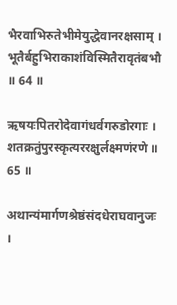भैरवाभिरुतेभीमेयुद्धेवानरक्षसाम् ।
भूतैर्बहुभिराकाशंविस्मितैरावृतंबभौ ॥ 64 ॥

ऋषयःपितरोदेवागंधर्वगरुडोरगाः ।
शतक्रतुंपुरस्कृत्यररक्षुर्लक्ष्मणंरणे ॥ 65 ॥

अथान्यंमार्गणश्रेष्ठंसंदधेराघवानुजः ।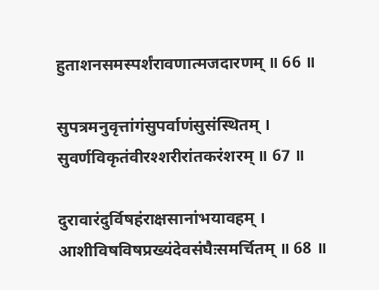हुताशनसमस्पर्शंरावणात्मजदारणम् ॥ 66 ॥

सुपत्रमनुवृत्तांगंसुपर्वाणंसुसंस्थितम् ।
सुवर्णविकृतंवीरश्शरीरांतकरंशरम् ॥ 67 ॥

दुरावारंदुर्विषहंराक्षसानांभयावहम् ।
आशीविषविषप्रख्यंदेवसंघैःसमर्चितम् ॥ 68 ॥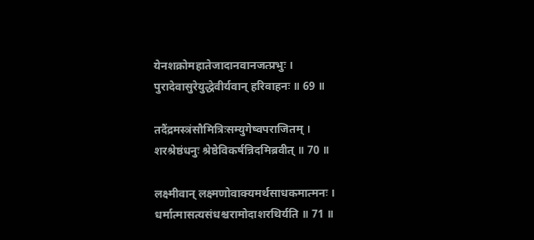येनशक्रोमहातेजादानवानजत्प्रभुः ।
पुरादेवासुरेयुद्धेवीर्यवान् हरिवाहनः ॥ 69 ॥

तदैंद्रमस्त्रंसौमित्रिःसम्युगेष्वपराजितम् ।
शरश्रेष्ठंधनुः श्रेष्ठेविकर्षन्निदमिब्रवीत् ॥ 70 ॥

लक्ष्मीवान् लक्ष्मणोवाक्यमर्थसाधकमात्मनः ।
धर्मात्मासत्यसंधश्चरामोदाशरथिर्यति ॥ 71 ॥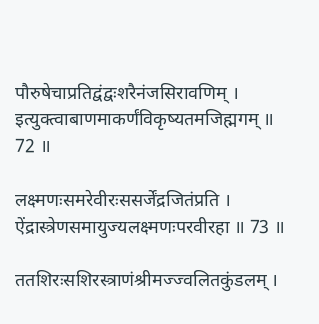पौरुषेचाप्रतिद्वंद्वःशरैनंजसिरावणिम् ।
इत्युक्त्वाबाणमाकर्णंविकृष्यतमजिह्मगम् ॥ 72 ॥

लक्ष्मणःसमरेवीरःससर्जेंद्रजितंप्रति ।
ऐंद्रास्त्रेणसमायुज्यलक्ष्मणःपरवीरहा ॥ 73 ॥

ततशिरःसशिरस्त्राणंश्रीमज्ज्वलितकुंडलम् ।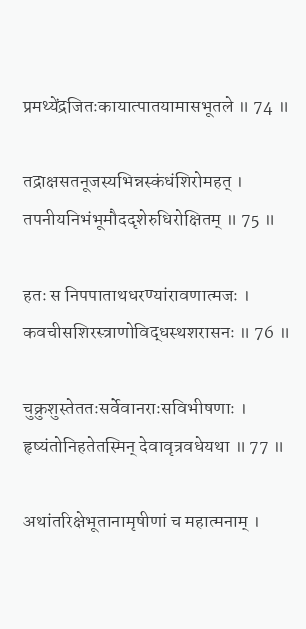प्रमथ्येंद्रजितःकायात्पातयामासभूतले ॥ 74 ॥

तद्राक्षसतनूजस्यभिन्नस्कंधंशिरोमहत् ।
तपनीयनिभंभूमौददृशेरुधिरोक्षितम् ॥ 75 ॥

हतः स निपपाताथधरण्यांरावणात्मजः ।
कवचीसशिरस्त्राणोविद्धस्थशरासनः ॥ 76 ॥

चुक्रुशुस्तेततःसर्वेवानराःसविभीषणाः ।
हृष्यंतोनिहतेतस्मिन् देवावृत्रवधेयथा ॥ 77 ॥

अथांतरिक्षेभूतानामृषीणां च महात्मनाम् ।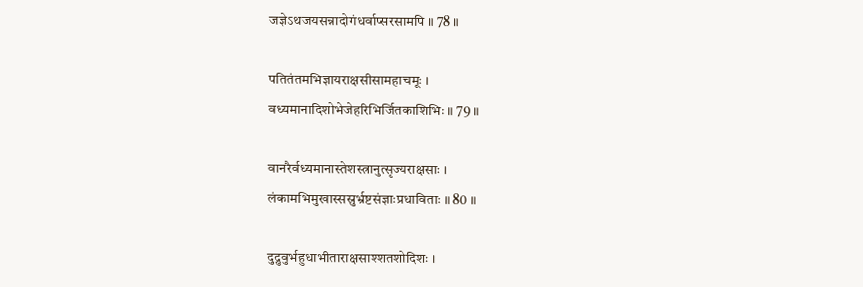जज्ञेऽथजयसन्नादोगंधर्वाप्सरसामपि ॥ 78 ॥

पतितंतमभिज्ञायराक्षसीसामहाचमूः ।
वध्यमानादिशोभेजेहरिभिर्जितकाशिभिः ॥ 79 ॥

वानरैर्वध्यमानास्तेशस्त्रानुत्सृज्यराक्षसाः ।
लंकामभिमुखास्सस्रुर्भ्रष्टसंज्ञाःप्रधाविताः ॥ 80 ॥

दुद्रुवुर्भहुधाभीताराक्षसाश्शतशोदिशः ।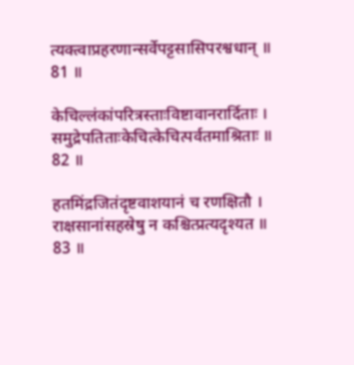त्यक्त्वाप्रहरणान्सर्वेपट्टसासिपरश्वधान् ॥ 81 ॥

केचिल्लंकांपरित्रस्ताःविष्टावानरार्दिताः ।
समुद्रेपतिताःकेचित्केचित्पर्वतमाश्रिताः ॥ 82 ॥

हतमिंद्रजितंदृष्टवाशयानं च रणक्षितौ ।
राक्षसानांसहस्रेषु न कश्चित्प्रत्यदृश्यत ॥ 83 ॥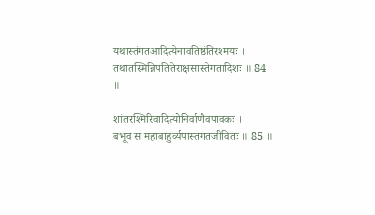यथास्तंगतआदित्येनावतिष्ठंतिरश्मयः ।
तथातस्मिन्निपतितेराक्षसास्तेगतादिशः ॥ 84 ॥

शांतरश्मिरिवादित्योनिर्वाणैवपावकः ।
बभूव स महाबाहुर्व्यपास्तगतजीवितः ॥ 85 ॥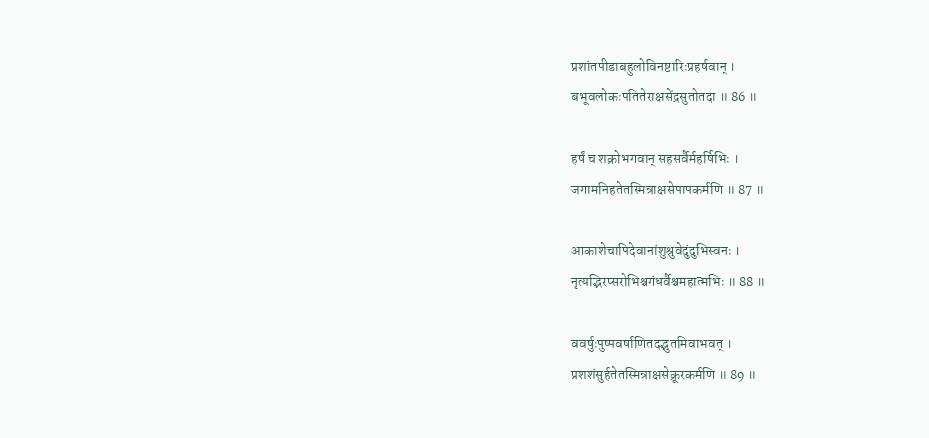प्रशांतपीडाबहुलोविनष्टारिःप्रहर्षवान् ।
बभूवलोकःपतितेराक्षसेंद्रसुतोतदा ॥ 86 ॥

हर्षं च शक्रोभगवान् सहसर्वैर्महर्षिभिः ।
जगामनिहतेतस्मिन्राक्षसेपापकर्मणि ॥ 87 ॥

आकाशेचापिदेवानांशुश्रुवेदुंदुभिस्वनः ।
नृत्यद्भिरप्सरोभिश्चगंधर्वैश्चमहात्मभिः ॥ 88 ॥

ववर्षुःपुष्पवर्षाणितदद्भुतमिवाभवत् ।
प्रशशंसुर्हतेतस्मिन्राक्षसेक्रूरकर्मणि ॥ 89 ॥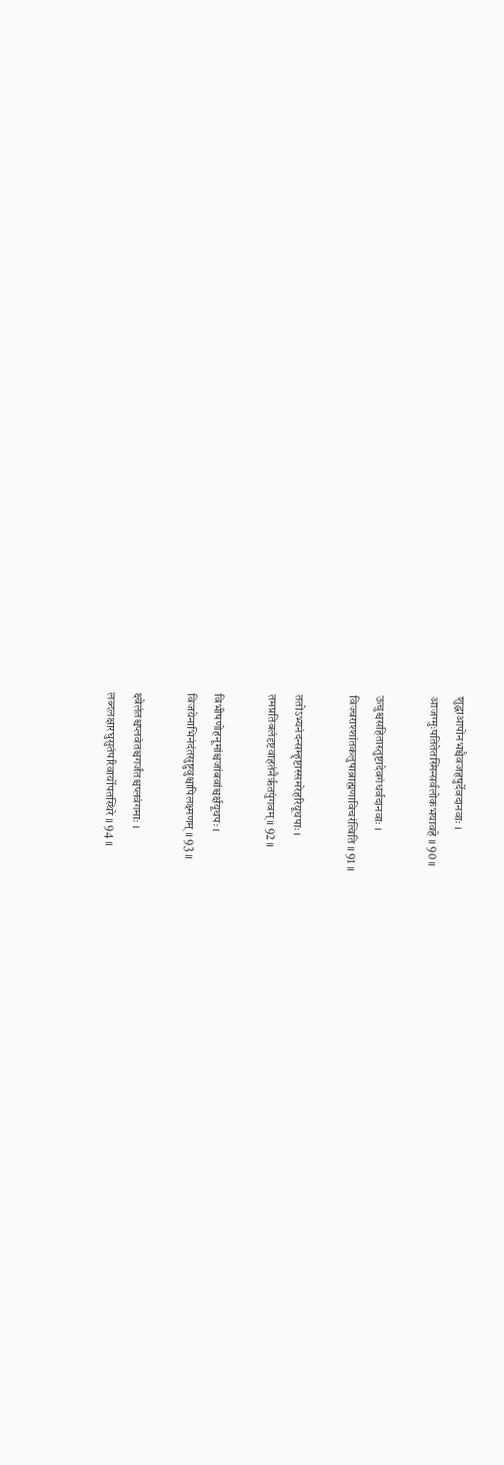शुद्धाआपोनभश्चैवजहृषुर्देवदानवाः ।
आजग्मुःपतितेतस्मिन्सर्वलोकभयावहे ॥ 90 ॥

ऊचुश्चसहितास्तुष्टादेवगंधर्वदानवाः ।
विज्वराश्शांतकलुषाब्राह्मणाविचरंत्विति ॥ 91 ॥

ततोऽभ्यनंदन्सम्हृष्टास्समरेहरियूथपाः ।
तमप्रतिबलंदृष्टवाहतंनैरृतपुंगवम् ॥ 92 ॥

विभीषणोहनूमांश्चजांबवांश्चर्क्षयूथपः ।
विजयेनाभिनंदंतसुष्टुवुश्चापिलक्ष्मणम् ॥ 93 ॥

क्ष्वेलंतश्चप्लवंतश्चगर्जंतश्चप्लवंगमाः ।
लब्दलक्षारघुसुतंपरिवार्योपतस्थिरे ॥ 94 ॥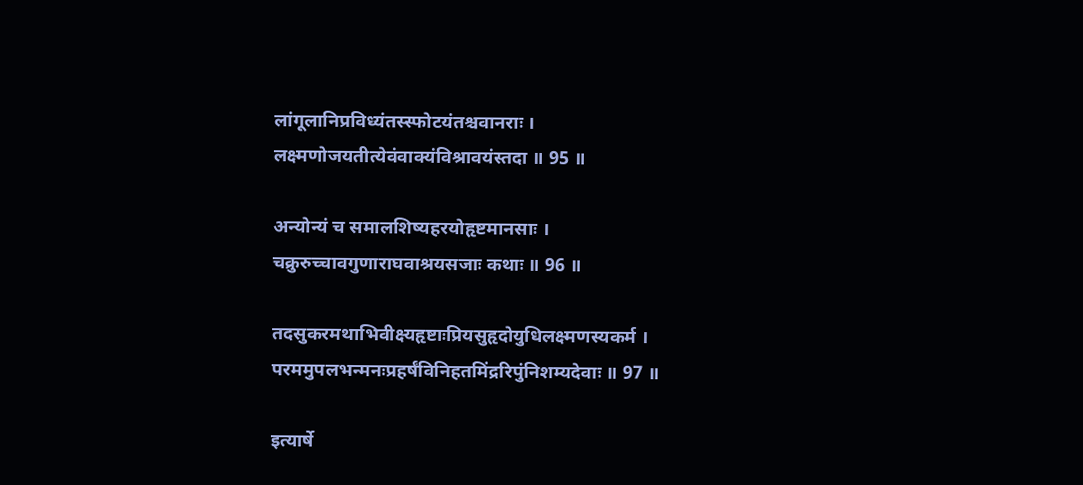लांगूलानिप्रविध्यंतस्स्फोटयंतश्चवानराः ।
लक्ष्मणोजयतीत्येवंवाक्यंविश्रावयंस्तदा ॥ 95 ॥

अन्योन्यं च समालशिष्यहरयोहृष्टमानसाः ।
चक्रुरुच्चावगुणाराघवाश्रयसजाः कथाः ॥ 96 ॥

तदसुकरमथाभिवीक्ष्यहृष्टाःप्रियसुहृदोयुधिलक्ष्मणस्यकर्म ।
परममुपलभन्मनःप्रहर्षंविनिहतमिंद्ररिपुंनिशम्यदेवाः ॥ 97 ॥

इत्यार्षे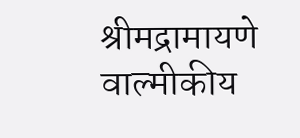श्रीमद्रामायणे वाल्मीकीय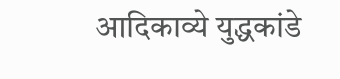आदिकाव्ये युद्धकांडे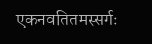एकनवतितमस्सर्गः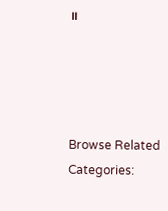॥




Browse Related Categories: